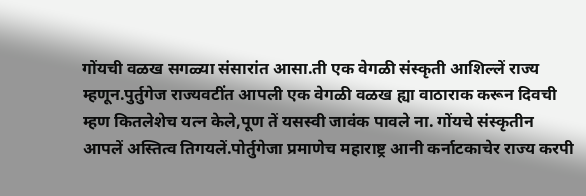गोंयची वळख सगळ्या संसारांत आसा.ती एक वेगळी संस्कृती आशिल्लें राज्य म्हणून.पुर्तुगेज राज्यवटींत आपली एक वेगळी वळख ह्या वाठाराक करून दिवची म्हण कितलेशेच यत्न केले,पूण तें यसस्वी जावंक पावले ना. गोंयचे संस्कृतीन आपलें अस्तित्व तिगयलें.पोर्तुगेजा प्रमाणेच महाराष्ट्र आनी कर्नाटकाचेर राज्य करपी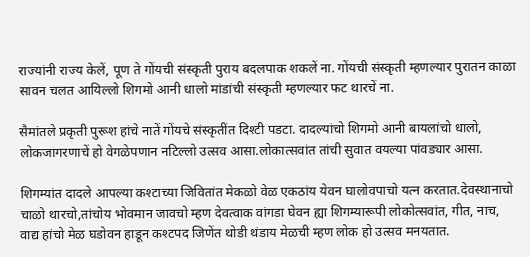राज्यांनी राज्य केलें, पूण ते गोंयची संस्कृती पुराय बदलपाक शकलें ना. गोंयची संस्कृती म्हणल्यार पुरातन काळा सावन चलत आयिल्लो शिगमो आनी धालो मांडांची संस्कृती म्हणल्यार फट थारचें ना.

सैमांतले प्रकृती पुरूश हांचे नातें गोंयचे संस्कृतींत दिश्टी पडटा. दादल्यांचो शिगमो आनी बायलांचो धालो, लोकजागरणाचें हो वेगळेपणान नटिल्लो उत्सव आसा.लोकात्सवांत तांची सुवात वयल्या पांवड्यार आसा.

शिगम्यांत दादले आपल्या कश्टाच्या जिवितांत मेकळो वेळ एकठांय येवन घालोवपाचो यत्न करतात.देवस्थानाचो चाळो थारचो,तांचोय भोवमान जावचो म्हण देवत्वाक वांगडा घेवन ह्या शिगम्यारूपी लोकोत्सवांत, गीत, नाच, वाद्य हांचो मेळ घडोवन हाडून कश्टपद जिणेंत थोडी थंडाय मेळची म्हण लोक हो उत्सव मनयतात.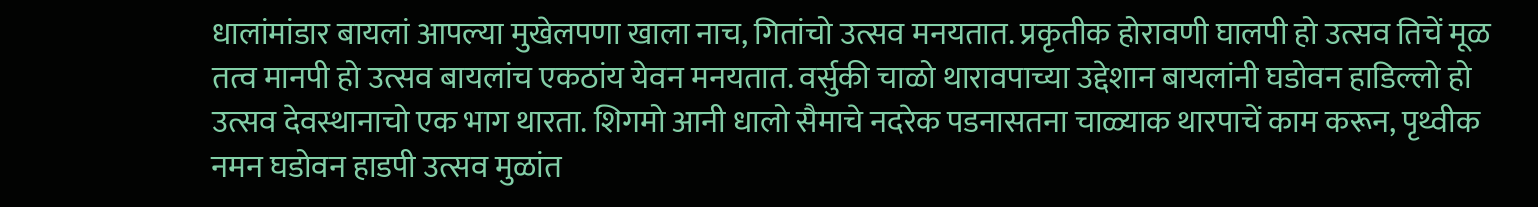धालांमांडार बायलां आपल्या मुखेलपणा खाला नाच, गितांचो उत्सव मनयतात. प्रकृतीक होरावणी घालपी हो उत्सव तिचें मूळ तत्व मानपी हो उत्सव बायलांच एकठांय येवन मनयतात. वर्सुकी चाळो थारावपाच्या उद्देशान बायलांनी घडोवन हाडिल्लो हो उत्सव देवस्थानाचो एक भाग थारता. शिगमो आनी धालो सैमाचे नदरेक पडनासतना चाळ्याक थारपाचें काम करून, पृथ्वीक नमन घडोवन हाडपी उत्सव मुळांत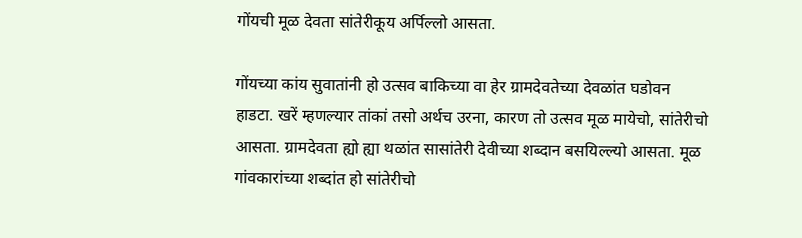गोंयची मूळ देवता सांतेरीकूय अर्पिल्लो आसता.

गोंयच्या कांय सुवातांनी हो उत्सव बाकिच्या वा हेर ग्रामदेवतेच्या देवळांत घडोवन हाडटा. खरें म्हणल्यार तांकां तसो अर्थच उरना, कारण तो उत्सव मूळ मायेचो, सांतेरीचो आसता. ग्रामदेवता ह्यो ह्या थळांत सासांतेरी देवीच्या शब्दान बसयिल्ल्यो आसता. मूळ गांवकारांच्या शब्दांत हो सांतेरीचो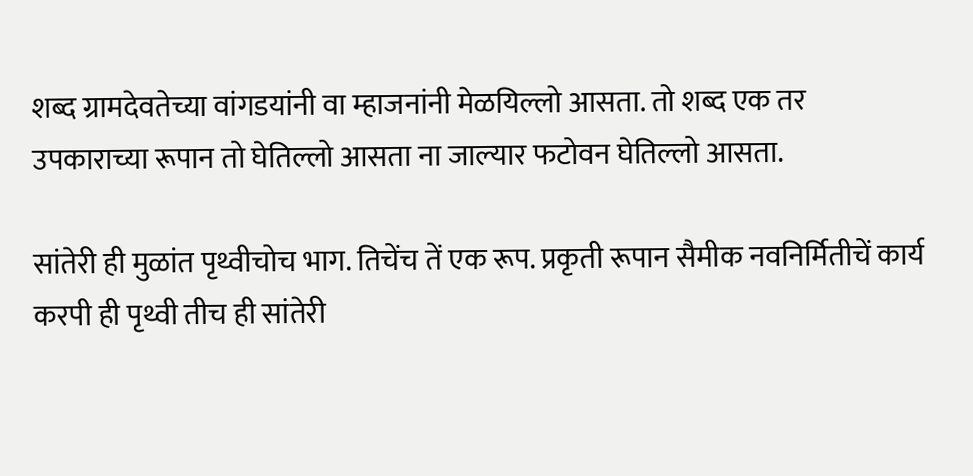शब्द ग्रामदेवतेच्या वांगडयांनी वा म्हाजनांनी मेळयिल्लो आसता. तो शब्द एक तर उपकाराच्या रूपान तो घेतिल्लो आसता ना जाल्यार फटोवन घेतिल्लो आसता.

सांतेरी ही मुळांत पृथ्वीचोच भाग. तिचेंच तें एक रूप. प्रकृती रूपान सैमीक नवनिर्मितीचें कार्य करपी ही पृथ्वी तीच ही सांतेरी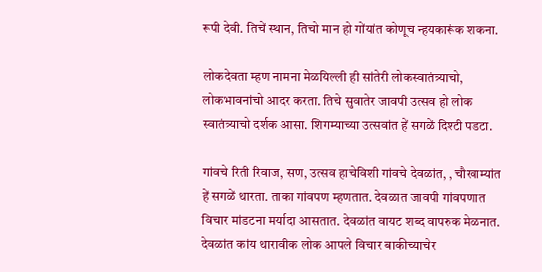रूपी देवी. तिचें स्थान, तिचो मान हो गोंयांत कोणूच न्हयकारूंक शकना.

लोकदेवता म्हण नामना मेळयिल्ली ही सांतेरी लोकस्वातंत्र्याचो, लोकभावनांचो आदर करता. तिचे सुवातेर जावपी उत्सव हो लोक स्वातंत्र्याचो दर्शक आसा. शिगम्याच्या उत्सवांत हें सगळें दिश्टी पडटा.

गांवचे रिती रिवाज, सण, उत्सव हाचेविशी गांवचे देवळांत, , चौखाम्यांत हें सगळें थारता. ताका गांवपण म्हणतात. देवळात जावपी गांवपणात विचार मांडटना मर्यादा आसतात. देवळांत वायट शब्द वापरुक मेळनात. देवळांत कांय थारावीक लोक आपले विचार बाकीच्याचेर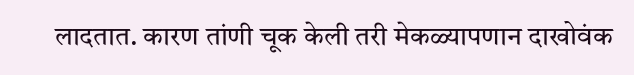लादतात. कारण तांणी चूक केली तरी मेकळ्यापणान दाखोवंक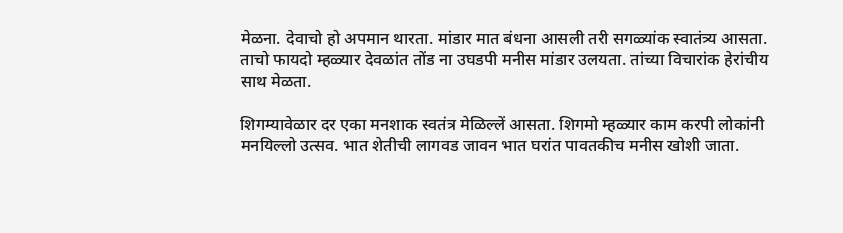मेळना. देवाचो हो अपमान थारता. मांडार मात बंधना आसली तरी सगळ्यांक स्वातंत्र्य आसता. ताचो फायदो म्हळ्यार देवळांत तोंड ना उघडपी मनीस मांडार उलयता. तांच्या विचारांक हेरांचीय साथ मेळता.

शिगम्यावेळार दर एका मनशाक स्वतंत्र मेळिल्लें आसता. शिगमो म्हळ्यार काम करपी लोकांनी मनयिल्लो उत्सव. भात शेतीची लागवड जावन भात घरांत पावतकीच मनीस खोशी जाता.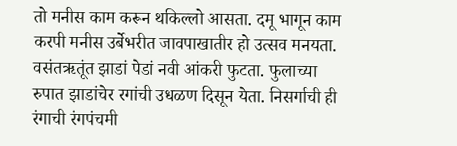तो मनीस काम करून थकिल्लो आसता. दमू भागून काम करपी मनीस उर्बेभरीत जावपाखातीर हो उत्सव मनयता. वसंतऋतूंत झाडां पेडां नवी आंकरी फुटता. फुलाच्या रुपात झाडांचेर रगांची उधळण दिसून येता. निसर्गाची ही रंगाची रंगपंचमी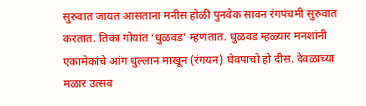सुरुवात जायत आसताना मनीस होळी पुनवेक सावन रंगपंचमी सुरुवात करतात. तिका गोयांत ‘धुळवड’ म्हणतात. धुळवड म्हळ्यार मनशांनी एकामेकांचे आंग धुल्लान माखून (रंगयन) घेवपाचो हो दीस. देवळाच्या मळार उत्सव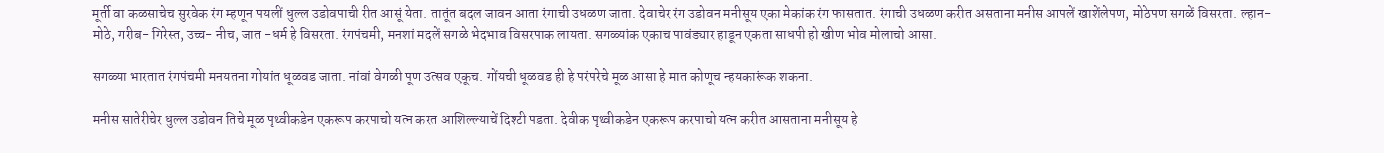मूर्ती वा कळसाचेच सुरवेक रंग म्हणून पयलीं धुल्ल उडोवपाची रीत आसूं येता. तातूंत बदल जावन आता रंगाची उधळण जाता. देवाचेर रंग उडोवन मनीसूय एका मेकांक रंग फासतात. रंगाची उधळण करीत असताना मनीस आपलें खाशेंलेपण, मोठेपण सगळें विसरता. ल्हान- मोठे, गरीब- गिरेस्त, उच्च- नीच, जात -धर्म हे विसरता. रंगपंचमी, मनशां मदलें सगळे भेदभाव विसरपाक लायता. सगळ्यांक एकाच पावंड्यार हाडून एकता साधपी हो खीण भोव मोलाचो आसा.

सगळ्या भारतात रंगपंचमी मनयतना गोयांत धूळवड जाता. नांवां वेगळी पूण उत्सव एकूच. गोंयची धूळवड ही हे परंपरेचे मूळ आसा हे मात कोणूच न्हयकारूंक शकना.

मनीस सातेरीचेर धुल्ल उडोवन तिचे मूळ पृथ्वीकडेन एकरूप करपाचो यत्न करत आशिल्ल्याचें दिश्टी पडता. देवीक पृथ्वीकडेन एकरूप करपाचो यत्न करीत आसताना मनीसूय हे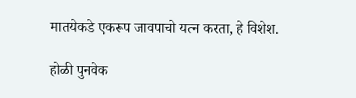मातयेकडे एकरूप जावपाचो यत्न करता, हे विशेश.

होळी पुनवेक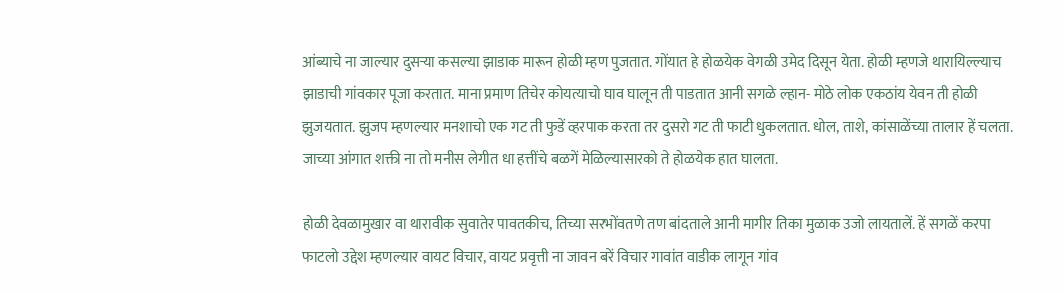आंब्याचे ना जाल्यार दुसऱ्या कसल्या झाडाक मारून होळी म्हण पुजतात. गोंयात हे होळयेक वेगळी उमेद दिसून येता. होळी म्हणजे थारायिल्ल्याच झाडाची गांवकार पूजा करतात. माना प्रमाण तिचेर कोयत्याचो घाव घालून ती पाडतात आनी सगळे ल्हान- मोठे लोक एकठांय येवन ती होळी झुजयतात. झुजप म्हणल्यार मनशाचो एक गट ती फुडें व्हरपाक करता तर दुसरो गट ती फाटी धुकलतात. धोल, ताशे, कांसाळेंच्या तालार हें चलता. जाच्या आंगात शक्ती ना तो मनीस लेगीत धा हत्तींचे बळगें मेळिल्यासारको ते होळयेक हात घालता.

होळी देवळामुखार वा थारावीक सुवातेर पावतकीच, तिच्या सरभोंवतणे तण बांदताले आनी मागीर तिका मुळाक उजो लायतालें. हें सगळें करपा फाटलो उद्देश म्हणल्यार वायट विचार, वायट प्रवृत्ती ना जावन बरें विचार गावांत वाडीक लागून गांव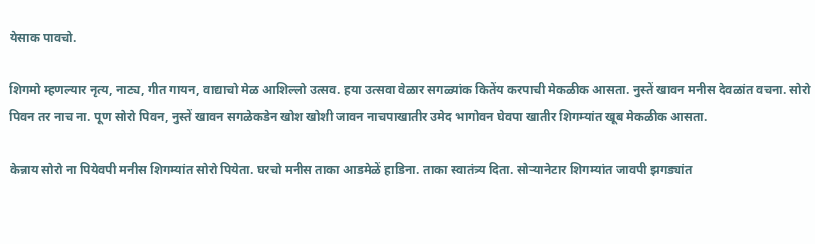येसाक पावचो.

शिगमो म्हणल्यार नृत्य, नाट्य, गीत गायन, वाद्याचो मेळ आशिल्लो उत्सव. हया उत्सवा वेळार सगळ्यांक कितेंय करपाची मेकळीक आसता. नुस्तें खावन मनीस देवळांत वचना. सोरो पिवन तर नाच ना. पूण सोरो पिवन, नुस्तें खावन सगळेकडेन खोश खोशी जावन नाचपाखातीर उमेद भागोवन घेवपा खातीर शिगम्यांत खूब मेकळीक आसता.

केन्नाय सोरो ना पियेवपी मनीस शिगम्यांत सोरो पियेता. घरचो मनीस ताका आडमेळें हाडिना. ताका स्वातंत्र्य दिता. सोऱ्यानेटार शिगम्यांत जावपी झगड्यांत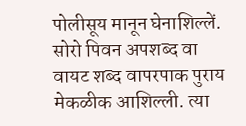पोलीसूय मानून घेनाशिल्लें. सोरो पिवन अपशब्द वा वायट शब्द वापरपाक पुराय मेकळीक आशिल्ली. त्या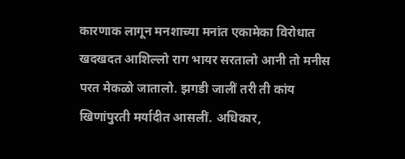कारणाक लागून मनशाच्या मनांत एकामेका विरोधात खदखदत आशिल्लो राग भायर सरतालो आनी तो मनीस परत मेकळो जातालो. झगडी जालीं तरी ती कांय खिणांपुरती मर्यादीत आसलीं. अधिकार,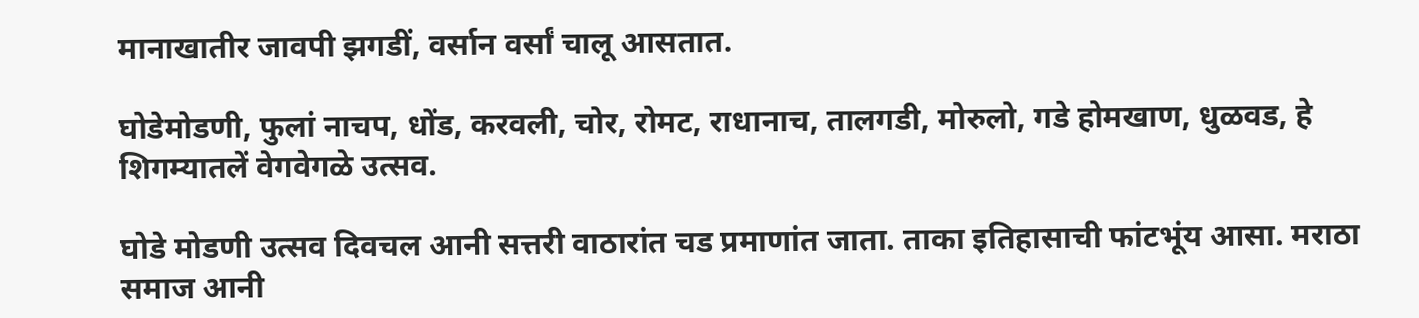मानाखातीर जावपी झगडीं, वर्सान वर्सां चालू आसतात.

घोडेमोडणी, फुलां नाचप, धोंड, करवली, चोर, रोमट, राधानाच, तालगडी, मोरुलो, गडे होमखाण, धुळवड, हे शिगम्यातलें वेगवेगळे उत्सव.

घोडे मोडणी उत्सव दिवचल आनी सत्तरी वाठारांत चड प्रमाणांत जाता. ताका इतिहासाची फांटभूंय आसा. मराठा समाज आनी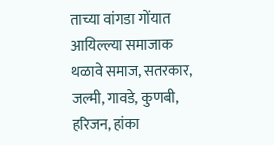ताच्या वांगडा गोंयात आयिल्ल्या समाजाक थळावे समाज, सतरकार, जल्मी, गावडे, कुणबी, हरिजन, हांका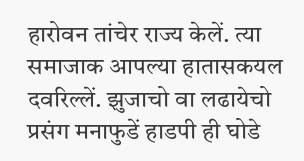हारोवन तांचेर राज्य केलें. त्या समाजाक आपल्या हातासकयल दवरिल्लें. झुजाचो वा लढायेचो प्रसंग मनाफुडें हाडपी ही घोडे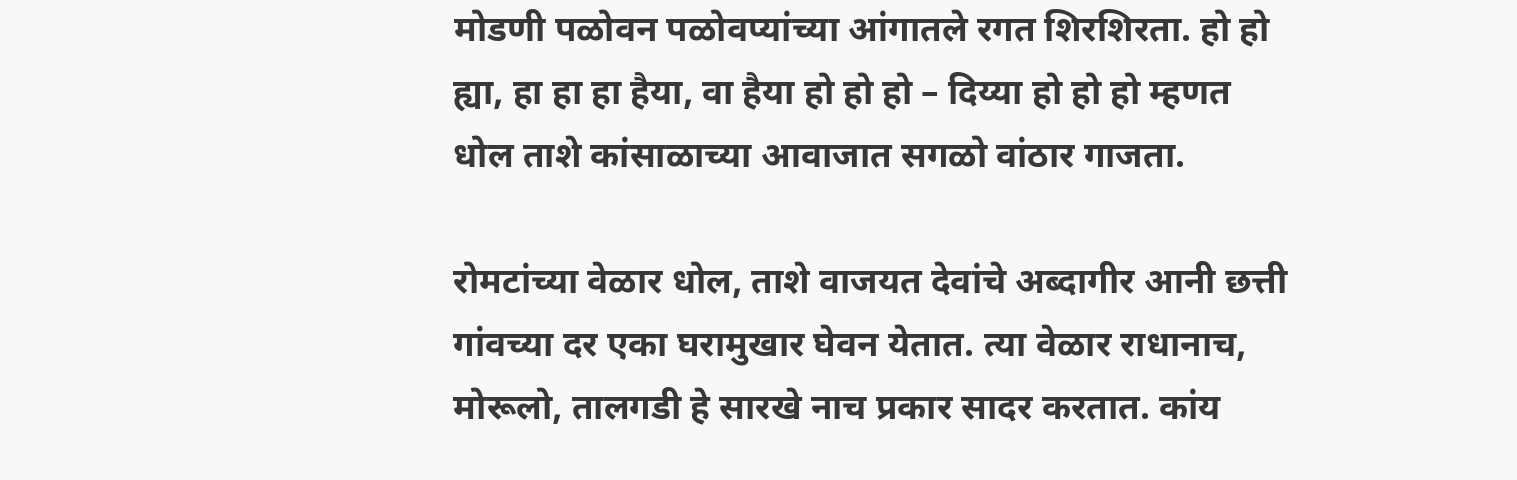मोडणी पळोवन पळोवप्यांच्या आंगातले रगत शिरशिरता. हो हो ह्या, हा हा हा हैया, वा हैया हो हो हो – दिय्या हो हो हो म्हणत धोल ताशे कांसाळाच्या आवाजात सगळो वांठार गाजता.

रोमटांच्या वेळार धोल, ताशे वाजयत देवांचे अब्दागीर आनी छत्ती गांवच्या दर एका घरामुखार घेवन येतात. त्या वेळार राधानाच, मोरूलो, तालगडी हे सारखे नाच प्रकार सादर करतात. कांय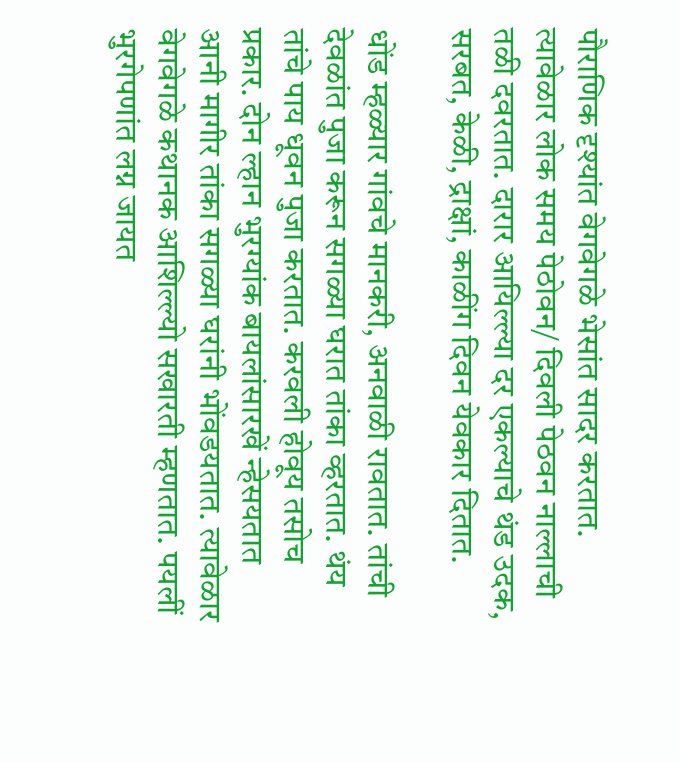पौराणिक दृश्यांत वेगवेगळे भेसांत सादर करतात. त्यावेळार लोक समय पेठोवन/ दिवली पेठवन नाल्लाची तळी दवरतात. दारार आयिल्ल्या दर एकल्याचे थंड उदक, सरबत, केळी, द्राक्षां, काळींग दिवन येवकार दितात.

धोंड म्हळ्यार गांवचे मानकरी, अनवाळी रावतात. तांची देवळांत पुजा करून सगळ्या घरात तांका व्हरतात. थंय तांचे पाय धूवन पुजा करतात. करवली होवूय तसोच प्रकार. दोन ल्हान भुरग्यांक बायलांसारखें न्हेसयतात आनी मागीर तांका सगळ्या घरांनी भोंवडयतात. त्यावेळार वेगवेगळे कथानक आशिल्ल्यो सखारती म्हणतात. पयलीं भुरगेपणांत लग्न जायत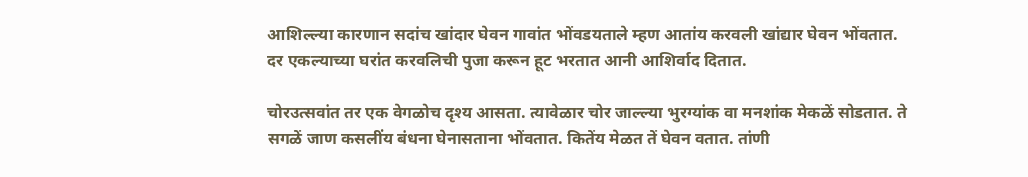आशिल्ल्या कारणान सदांच खांदार घेवन गावांत भोंवडयताले म्हण आतांय करवली खांद्यार घेवन भोंवतात. दर एकल्याच्या घरांत करवलिची पुजा करून हूट भरतात आनी आशिर्वाद दितात.

चोरउत्सवांत तर एक वेगळोच दृश्य आसता. त्यावेळार चोर जाल्ल्या भुरग्यांक वा मनशांक मेकळें सोडतात. ते सगळें जाण कसलींय बंधना घेनासताना भोंवतात. कितेंय मेळत तें घेवन वतात. तांणी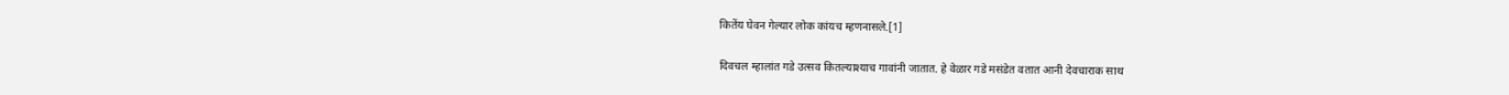कितेंय घेवन गेल्यार लोक कांयच म्हणनासले.[1]

दिवचल म्हालांत गडे उत्सव कितल्याश्याच गावांनी जातात. हे वेळार गडे मसंडेत वतात आनी देवचाराक साथ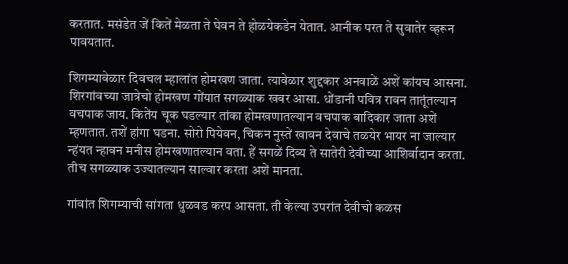करतात. मसंडेत जें कितें मेळता ते घेवन ते होळयेकडेन येतात. आनीक परत ते सुवातेर व्हरून पावयतात.

शिगम्यावेळार दिवचल म्हालांत होमखण जाता. त्यावेळार शुद्दकार अनवाळें अशें कांयच आसना. शिरगांवच्या जात्रेचो होमखण गोंयात सगळ्याक खबर आसा. धोंडानी पवित्र रावन तातूंतल्यान वचपाक जाय. कितेंय चूक घडल्यार तांका होमखणातल्यान वचपाक बादिकार जाता अशें म्हणतात. तशें हांगा घडना. सोरो पियेवन, चिकन नुस्तें खावन देवाचे तळयेर भायर ना जाल्यार न्हंयत न्हावन मनीस होमखणातल्यान वता. हें सगळें दिव्य ते सातेरी देवीच्या आशिर्वादान करता. तीच सगळ्याक उज्यातल्यान साल्वार करता अशें मानता.

गांवांत शिगम्याची सांगता धुळवड करप आसता. ती केल्या उपरांत देवीचो कळस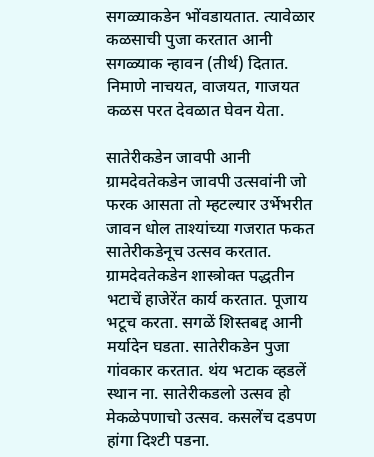सगळ्याकडेन भोंवडायतात. त्यावेळार कळसाची पुजा करतात आनी सगळ्याक न्हावन (तीर्थ) दितात. निमाणे नाचयत, वाजयत, गाजयत कळस परत देवळात घेवन येता.

सातेरीकडेन जावपी आनी ग्रामदेवतेकडेन जावपी उत्सवांनी जो फरक आसता तो म्हटल्यार उर्भेभरीत जावन धोल ताश्यांच्या गजरात फकत सातेरीकडेनूच उत्सव करतात. ग्रामदेवतेकडेन शास्त्रोक्त पद्धतीन भटाचें हाजेरेंत कार्य करतात. पूजाय भटूच करता. सगळें शिस्तबद्द आनी मर्यादेन घडता. सातेरीकडेन पुजा गांवकार करतात. थंय भटाक व्हडलें स्थान ना. सातेरीकडलो उत्सव हो मेकळेपणाचो उत्सव. कसलेंच दडपण हांगा दिश्टी पडना.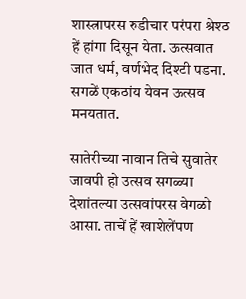शास्त्रापरस रुडीचार परंपरा श्रेश्ठ हें हांगा दिसून येता. ऊत्सवात जात धर्म, वर्णभेद दिश्टी पडना. सगळें एकठांय येवन ऊत्सव मनयतात.

सातेरीच्या नावान तिचे सुवातेर जावपी हो उत्सव सगळ्या देशांतल्या उत्सवांपरस वेगळो आसा. ताचें हें खाशेलेंपण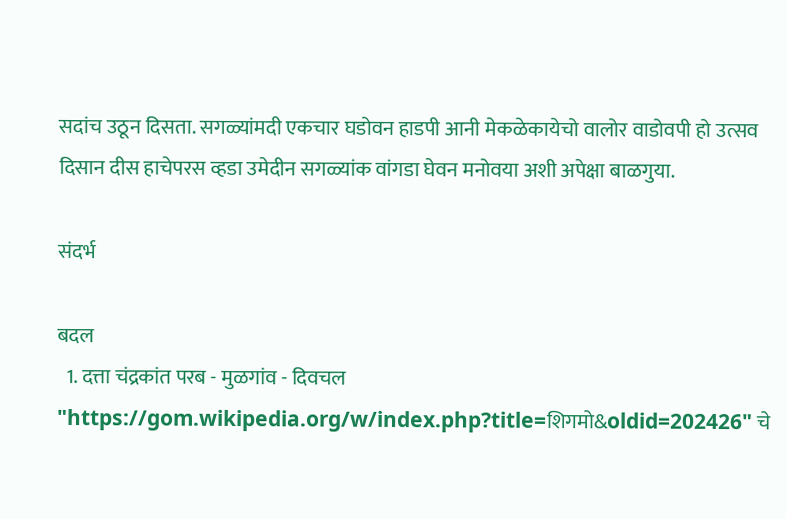सदांच उठून दिसता. सगळ्यांमदी एकचार घडोवन हाडपी आनी मेकळेकायेचो वालोर वाडोवपी हो उत्सव दिसान दीस हाचेपरस व्हडा उमेदीन सगळ्यांक वांगडा घेवन मनोवया अशी अपेक्षा बाळगुया.

संदर्भ

बदल
  1. दत्ता चंद्रकांत परब - मुळगांव - दिवचल
"https://gom.wikipedia.org/w/index.php?title=शिगमो&oldid=202426" चे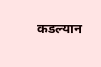कडल्यान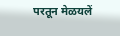परतून मेळयलें